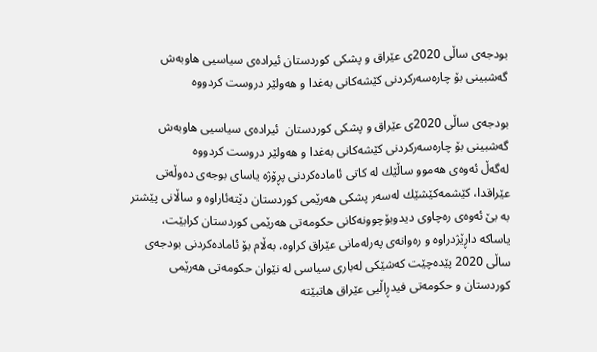بودجەی ساڵی 2020ی عێراق و پشكی كوردستان ئیرادەی سیاسیی هاوبەش گەشبینی بۆ چارەسەركردنی كێشەكانی بەغدا و هەولێر دروست كردووە

بودجەی ساڵی 2020ی عێراق و پشكی كوردستان  ئیرادەی سیاسیی هاوبەش گەشبینی بۆ چارەسەركردنی كێشەكانی بەغدا و هەولێر دروست كردووە
لەگەڵ ئەوەی هەموو ساڵێك لە كاتی ئامادەكردنی پڕۆژە یاسای بوجەی دەوڵەتی عێراقدا، كێشمەكێشێك لەسەر پشكی هەرێمی كوردستان دێتەئاراوە و ساڵانی پێشتر بە بێ ئەوەی رەچاوی دیدوبۆچوونەكانی حكومەتی هەرێمی كوردستان كرابێت، یاساكە داڕێژدراوە و رەوانەی پەرلەمانی عێراق كراوە، بەڵام بۆ ئامادەكردنی بودجەی ساڵی 2020 پێدەچێت كەشێكی لەباری سیاسی لە نێوان حكومەتی هەرێمی كوردستان و حكومەتی فیدڕاڵیی عێراق هاتبێتە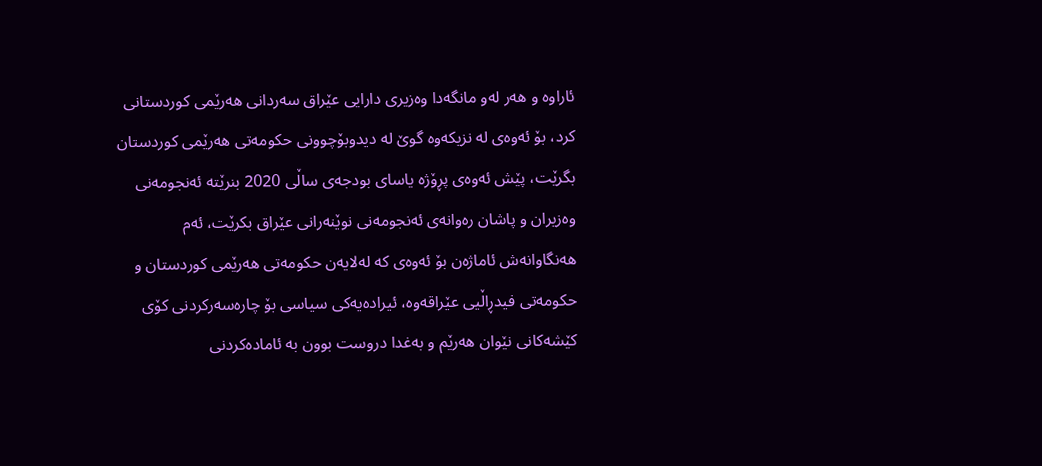ئاراوە و هەر لەو مانگەدا وەزیری دارایی عێراق سەردانی هەرێمی كوردستانی كرد، بۆ ئەوەی لە نزیكەوە گوێ لە دیدوبۆچوونی حكومەتی هەرێمی كوردستان بگرێت، پێش ئەوەی پڕۆژە یاسای بودجەی ساڵی 2020 بنرێتە ئەنجومەنی وەزیران و پاشان رەوانەی ئەنجومەنی نوێنەرانی عێراق بكرێت، ئەم هەنگاوانەش ئاماژەن بۆ ئەوەی كە لەلایەن حكومەتی هەرێمی كوردستان و حكومەتی فیدڕاڵیی عێراقەوە، ئیرادەیەكی سیاسی بۆ چارەسەركردنی كۆی كێشەكانی نێوان هەرێم و بەغدا دروست بوون بە ئامادەكردنی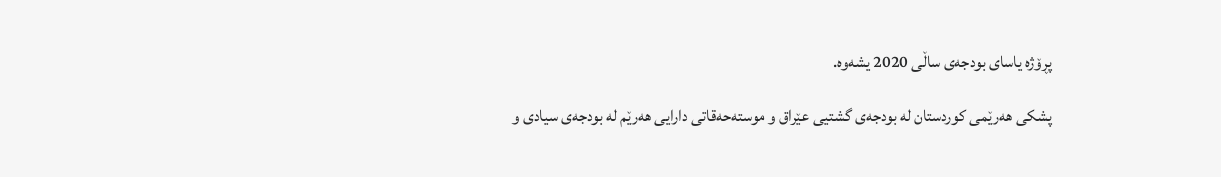پڕۆژە یاسای بودجەی ساڵی 2020 یشەوە.

پشكی هەرێمی كوردستان لە بودجەی گشتیی عێراق و موستەحەقاتی دارایی هەرێم لە بودجەی سیادی و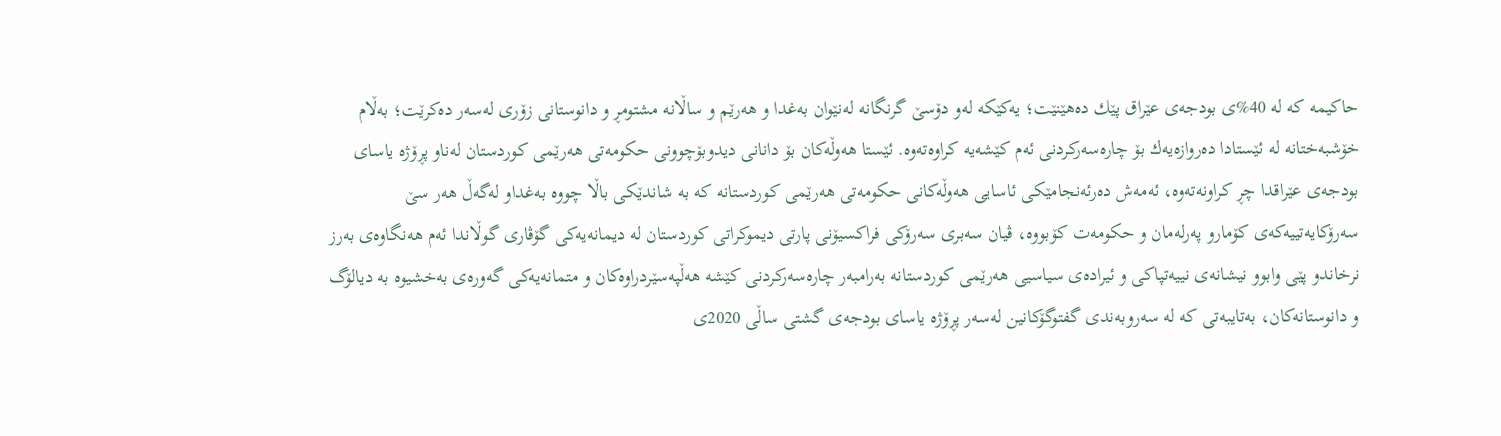حاكیمە كە لە 40%ی بودجەی عێراق پێك دەهێنێت؛ یەكێكە لەو دۆسێ گرنگانە لەنێوان بەغدا و هەرێم و ساڵانە مشتومڕ و دانوستانی زۆری لەسەر دەكرێت؛ بەڵام خۆشبەختانە لە ئێستادا دەروازەیەك بۆ چارەسەركردنی ئەم كێشەیە كراوەتەوە. ئێستا هەوڵەكان بۆ دانانی دیدوبۆچوونی حكومەتی هەرێمی كوردستان لەناو پڕۆژە یاسای بودجەی عێراقدا چڕ كراونەتەوە، ئەمەش دەرئەنجامێكی ئاسایی هەوڵەكانی حكومەتی هەرێمی كوردستانە كە بە شاندێكی باڵا چووە بەغداو لەگەڵ هەر سێ سەرۆكایەتییەكەی كۆمارو پەرلەمان و حكومەت كۆبووە، ڤیان سەبری سەرۆكی فراكسیۆنی پارتی دیموكراتی كوردستان لە دیمانەیەكی گۆڤاری گوڵاندا ئەم هەنگاوەی بەرز نرخاندو پێی وابوو نیشانەی نییەتپاكی و ئیرادەی سیاسیی هەرێمی كوردستانە بەرامبەر چارەسەركردنی كێشە هەڵپەسێردراوەكان و متمانەیەكی گەورەی بەخشیوە بە دیالۆگ و دانوستانەكان، بەتایبەتی كە لە سەروبەندی گفتوگۆكانین لەسەر پڕۆژە یاسای بودجەی گشتی ساڵی 2020ی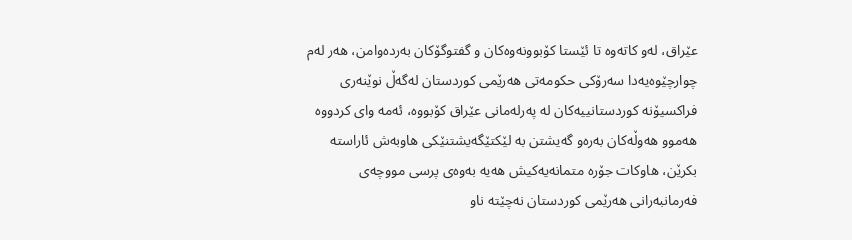عێراق، لەو كاتەوە تا ئێستا كۆبوونەوەكان و گفتوگۆكان بەردەوامن، هەر لەم چوارچێوەیەدا سەرۆكی حكومەتی هەرێمی كوردستان لەگەڵ نوێنەری فراكسیۆنە كوردستانییەكان لە پەرلەمانی عێراق كۆبووە، ئەمە وای كردووە هەموو هەوڵەكان بەرەو گەیشتن بە لێكتێگەیشتنێكی هاوبەش ئاراستە بكرێن، هاوكات جۆرە متمانەیەكیش هەیە بەوەی پرسی مووچەی فەرمانبەرانی هەرێمی كوردستان نەچێتە ناو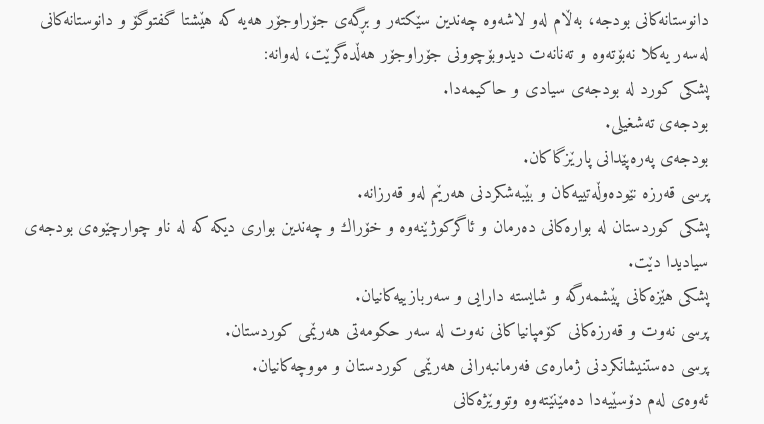دانوستانەكانی بودجە، بەڵام لەو لاشەوە چەندین سێكتەر و بڕگەی جۆراوجۆر هەیە كە هێشتا گفتوگۆ و دانوستانەكانی لەسەر یەكلا نەبۆتەوە و تەنانەت دیدوبۆچوونی جۆراوجۆر هەڵدەگرێت، لەوانە:
پشكی كورد لە بودجەی سیادی و حاكیمەدا.
بودجەی تەشغیلی.
بودجەی پەرەپێدانی پارێزگاكان.
پرسی قەرزە نێودەوڵەتییەكان و بێبەشكردنی هەرێم لەو قەرزانە.
پشكی كوردستان لە بوارەكانی دەرمان و ئاگركوژێنەوە و خۆراك و چەندین بواری دیكە كە لە ناو چوارچێوەی بودجەی سیادیدا دێت.
پشكی هێزەكانی پێشمەرگە و شایستە دارایی و سەربازییەكانیان.
پرسی نەوت و قەرزەكانی كۆمپانیاكانی نەوت لە سەر حكومەتی هەرێمی كوردستان.
پرسی دەستنیشانكردنی ژمارەی فەرمانبەرانی هەرێمی كوردستان و مووچەكانیان.
ئەوەی لەم دۆسێیەدا دەمێنێتەوە وتووێژەكانی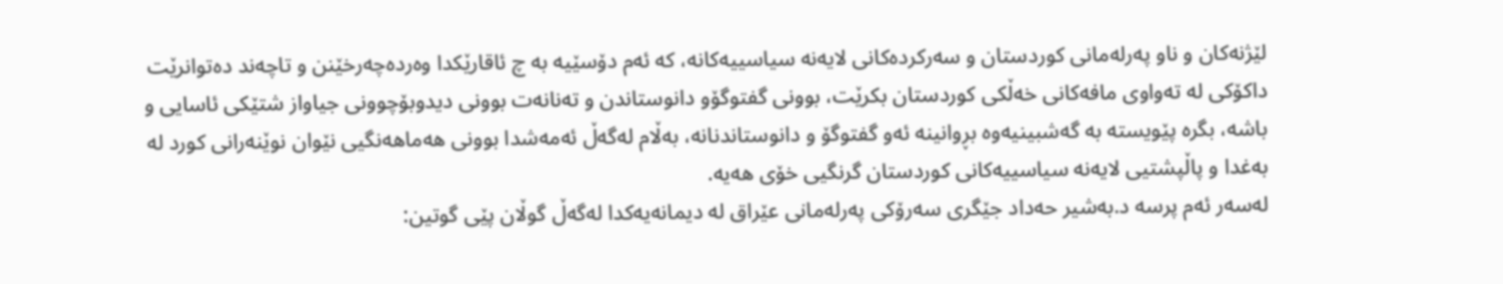لێژنەكان و ناو پەرلەمانی كوردستان و سەركردەكانی لایەنە سیاسییەكانە، كە ئەم دۆسێیە بە چ ئاقارێكدا وەردەچەرخێنن و تاچەند دەتوانرێت داكۆكی لە تەواوی مافەكانی خەڵكی كوردستان بكرێت، بوونی گفتوگۆو دانوستاندن و تەنانەت بوونی دیدوبۆچوونی جیاواز شتێكی ئاسایی و باشە، بگرە پێویستە بە گەشبینیەوە بڕوانینە ئەو گفتوگۆ و دانوستاندنانە، بەڵام لەگەڵ ئەمەشدا بوونی هەماهەنگیی نێوان نوێنەرانی كورد لە بەغدا و پاڵپشتیی لایەنە سیاسییەكانی كوردستان گرنگیی خۆی هەیە.
لەسەر ئەم پرسە د.بەشیر حەداد جێگری سەرۆكی پەرلەمانی عێراق لە دیمانەیەكدا لەگەڵ گوڵان پێی گوتین: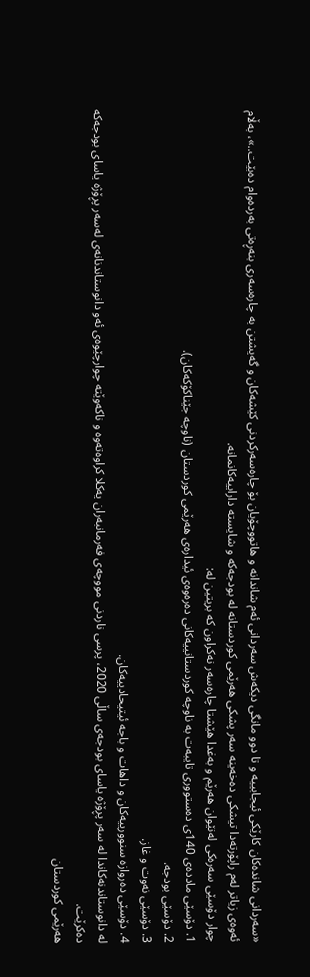«سەردانی شاندەكان كارێكی ئیجابییە و تا دوو مانگی دیكەش سەردانی ئەم شاندانە و هاتووچۆیان بۆ چارەسەركردنی كێشەكان و گەیشتن بە چارەسەری بنەڕەتی بەردەوام دەبێت..»، بەڵام ئەوەی زیاتر لەم راپۆرتەدا تیشكی دەخەینە سەر پشكی هەرێمی كوردستانە لە بودجەكە و شایستە داراییەكانمانە.
چوار دۆسێی سەرەكی لەنێوان هەرێم و بەغدا هێشتا چارەسەر نەكراون كە بریتین لە:
1. دۆسێی ماددەی 140ی دەستووری تایبەت بە ناوچە كوردستانییەكانی دەرەوەی ئیدارەی هەرێمی كوردستان (ناوچە جێناكۆكەكان).
2. دۆسێی بودجە.
3. دۆسێی نەوت و غاز.
4. دۆسێی دەروازە سنوورییەكان و داهات و باجە ئیتیحادییەكان.
لە دانوستاندنەكاندا لە سەر پڕۆژە یاسای بودجەی ساڵی 2020، پرسی ناردنی مووچەی فەرمانبەران یەكلا كراوەتەوە و ناكەوێتە چوارچێوەی ئەو دانوستاندنانەی لەسەر پڕۆژە یاسای بودجەكە دەكرێت.
هەرێمی كوردستان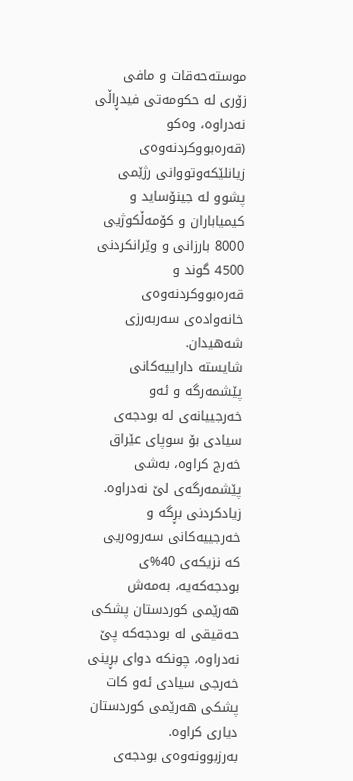موستەحەقات و مافی زۆری لە حكومەتی فیدڕاڵی نەدراوە، وەكو (قەرەبووكردنەوەی زیانلێكەوتووانی رژێمی پشوو لە جینۆساید و كیمیاباران و كۆمەڵكوژیی 8000 بارزانی و وێرانكردنی 4500 گوند و قەرەبووكردنەوەی خانەوادەی سەربەرزی شەهیدان.
شایستە داراییەكانی پێشمەرگە و ئەو خەرجییانەی لە بودجەی سیادی بۆ سوپای عێراق خەرج كراوە، بەشی پێشمەرگەی لێ نەدراوە.
زیادكردنی بڕگە و خەرجییەكانی سەروەریی كە نزیكەی 40%ی بودجەكەیە، بەمەش هەرێمی كوردستان پشكی حەقیقی لە بودجەكە پێ نەدراوە، چونكە دوای بڕینی خەرجی سیادی ئەو كات پشكی هەرێمی كوردستان دیاری كراوە.
بەرزبوونەوەی بودجەی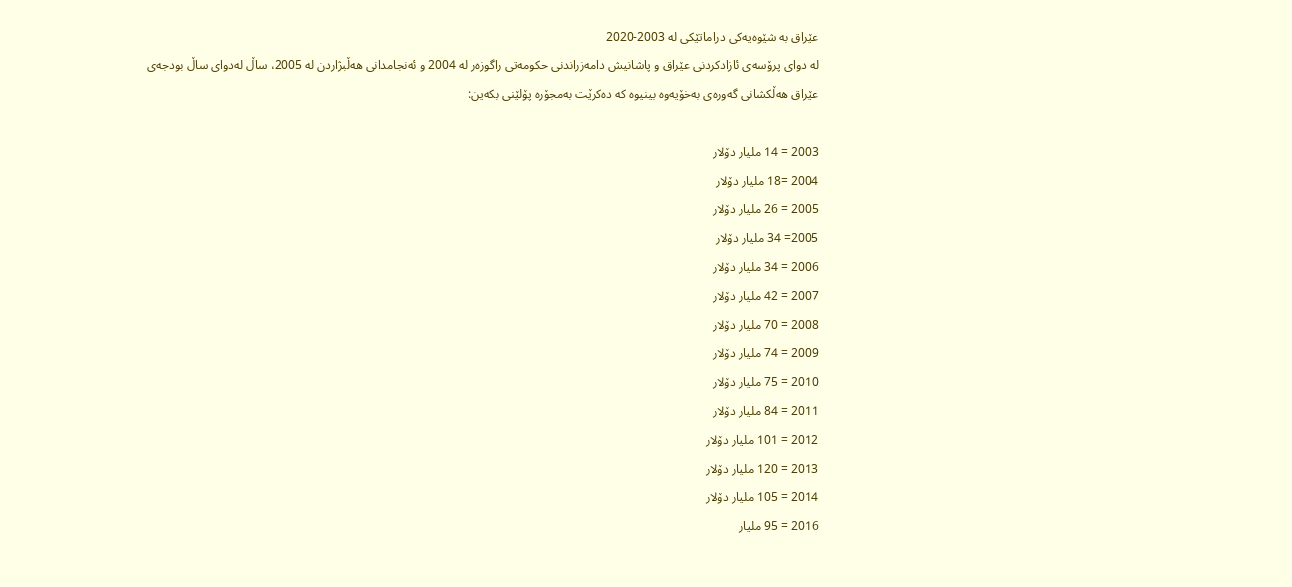عێراق بە شێوەیەكی دراماتێكی لە 2003-2020
لە دوای پرۆسەی ئازادكردنی عێراق و پاشانیش دامەزراندنی حكومەتی راگوزەر لە 2004 و ئەنجامدانی هەڵبژاردن لە 2005، ساڵ لەدوای ساڵ بودجەی عێراق هەڵكشانی گەورەی بەخۆیەوە بینیوە كە دەكرێت بەمجۆرە پۆلێنی بكەین:

2003 = 14 ملیار دۆلار
2004 =18 ملیار دۆلار
2005 = 26 ملیار دۆلار
2005= 34 ملیار دۆلار
2006 = 34 ملیار دۆلار
2007 = 42 ملیار دۆلار
2008 = 70 ملیار دۆلار
2009 = 74 ملیار دۆلار
2010 = 75 ملیار دۆلار
2011 = 84 ملیار دۆلار
2012 = 101 ملیار دۆلار
2013 = 120 ملیار دۆلار
2014 = 105 ملیار دۆلار
2016 = 95 ملیار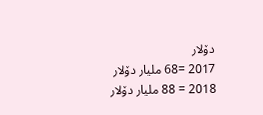دۆلار
2017 =68 ملیار دۆلار
2018 = 88 ملیار دۆلار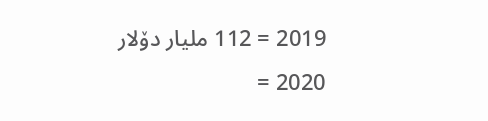2019 = 112 ملیار دۆلار
2020 =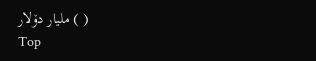( ) ملیار دۆلار
Top